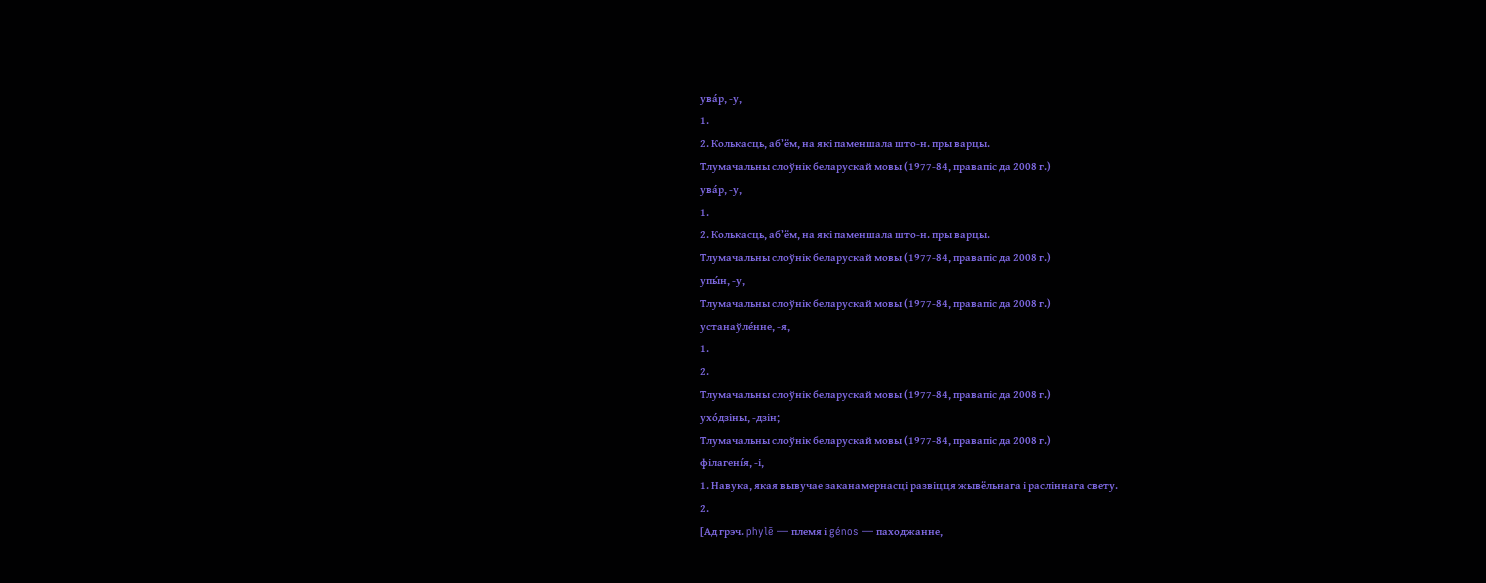ува́р, ‑у,
1.
2. Колькасць, аб’ём, на які паменшала што‑н. пры варцы.
Тлумачальны слоўнік беларускай мовы (1977-84, правапіс да 2008 г.)
ува́р, ‑у,
1.
2. Колькасць, аб’ём, на які паменшала што‑н. пры варцы.
Тлумачальны слоўнік беларускай мовы (1977-84, правапіс да 2008 г.)
упы́н, ‑у,
Тлумачальны слоўнік беларускай мовы (1977-84, правапіс да 2008 г.)
устанаўле́нне, ‑я,
1.
2.
Тлумачальны слоўнік беларускай мовы (1977-84, правапіс да 2008 г.)
ухо́дзіны, ‑дзін;
Тлумачальны слоўнік беларускай мовы (1977-84, правапіс да 2008 г.)
філагені́я, ‑і,
1. Навука, якая вывучае заканамернасці развіцця жывёльнага і расліннага свету.
2.
[Ад грэч. phylē — племя і génos — паходжанне,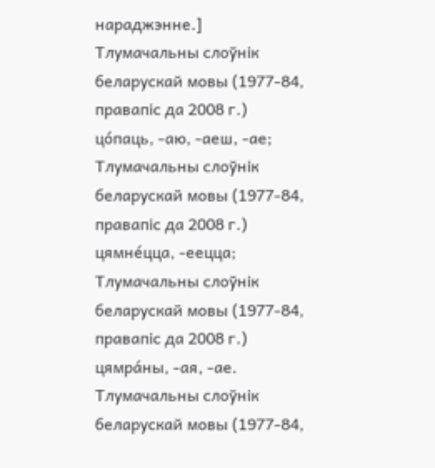нараджэнне.]
Тлумачальны слоўнік беларускай мовы (1977-84, правапіс да 2008 г.)
цо́паць, ‑аю, ‑аеш, ‑ае;
Тлумачальны слоўнік беларускай мовы (1977-84, правапіс да 2008 г.)
цямне́цца, ‑еецца;
Тлумачальны слоўнік беларускай мовы (1977-84, правапіс да 2008 г.)
цямра́ны, ‑ая, ‑ае.
Тлумачальны слоўнік беларускай мовы (1977-84,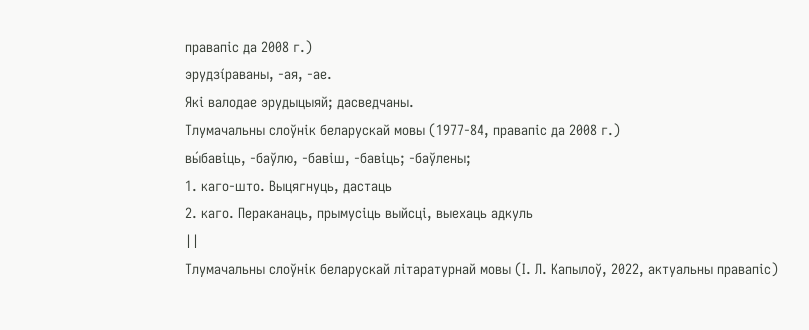правапіс да 2008 г.)
эрудзі́раваны, ‑ая, ‑ае.
Які валодае эрудыцыяй; дасведчаны.
Тлумачальны слоўнік беларускай мовы (1977-84, правапіс да 2008 г.)
вы́бавіць, -баўлю, -бавіш, -бавіць; -баўлены;
1. каго-што. Выцягнуць, дастаць
2. каго. Пераканаць, прымусіць выйсці, выехаць адкуль
||
Тлумачальны слоўнік беларускай літаратурнай мовы (І. Л. Капылоў, 2022, актуальны правапіс)